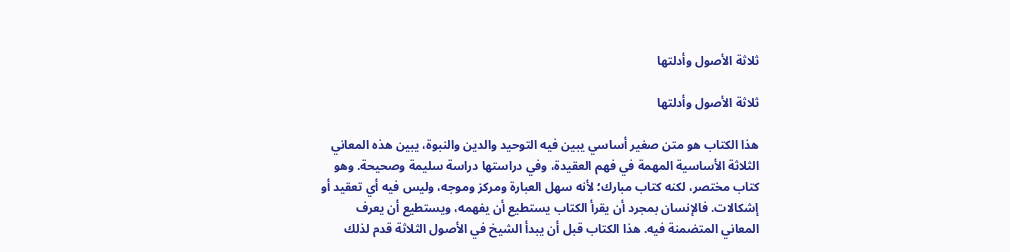ثلاثة الأصول وأدلتها

ثلاثة الأصول وأدلتها

هذا الكتاب هو متن صغير أساسي يبين فيه التوحيد والدين والنبوة، يبين هذه المعاني الثلاثة الأساسية المهمة في فهم العقيدة، وفي دراستها دراسة سليمة وصحيحة. وهو كتاب مختصر، لكنه كتاب مبارك؛ لأنه سهل العبارة ومركز وموجه، وليس فيه أي تعقيد أو إشكالات. فالإنسان بمجرد أن يقرأ الكتاب يستطيع أن يفهمه، ويستطيع أن يعرف المعاني المتضمنة فيه. هذا الكتاب قبل أن يبدأ الشيخ في الأصول الثلاثة قدم لذلك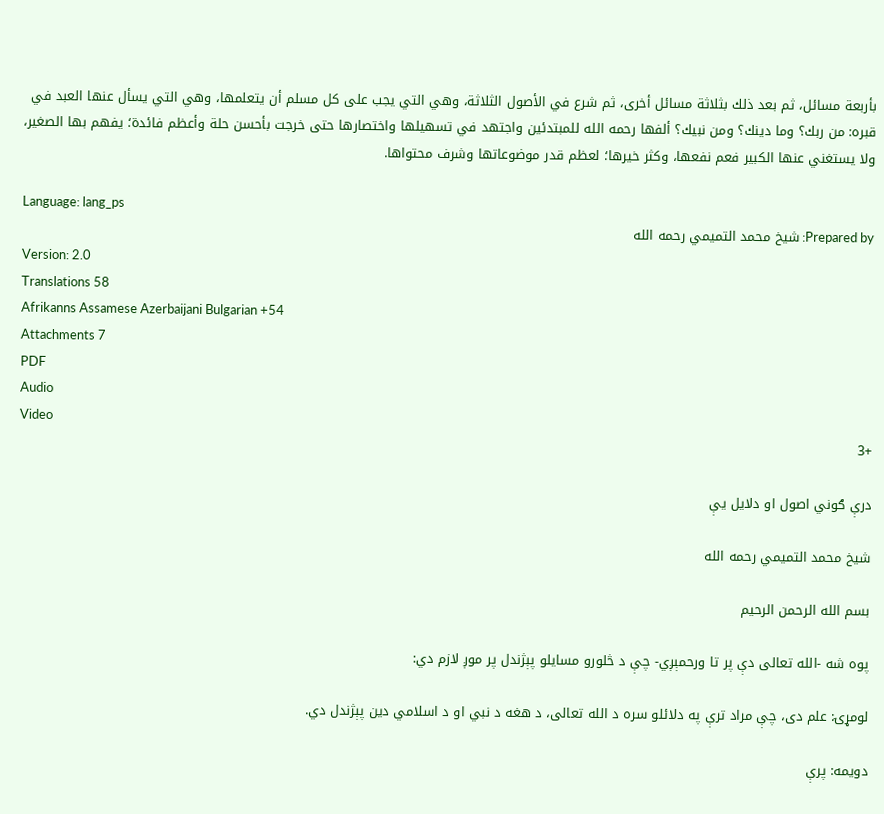بأربعة مسائل، ثم بعد ذلك بثلاثة مسائل أخرى، ثم شرع في الأصول الثلاثة، وهي التي يجب على كل مسلم أن يتعلمها، وهي التي يسأل عنها العبد في قبره: من ربك؟ وما دينك؟ ومن نبيك؟ ألفها رحمه الله للمبتدئين واجتهد في تسهيلها واختصارها حتى خرجت بأحسن حلة وأعظم فائدة؛ يفهم بها الصغير، ولا يستغني عنها الكبير فعم نفعها، وكثر خيرها؛ لعظم قدر موضوعاتها وشرف محتواها.

Language: lang_ps
Prepared by: شيخ محمد التميمي رحمه الله
Version: 2.0
Translations 58
Afrikanns Assamese Azerbaijani Bulgarian +54
Attachments 7
PDF
Audio
Video
+3

درې ګوني اصول او دلایل یې

شيخ محمد التميمي رحمه الله

بسم الله الرحمن الرحيم

پوه شه -الله تعالی دې پر تا ورحمېږي- چې د څلورو مسايلو پېژندل پر موږ لازم دي:

لومړۍ: علم دی، چې مراد ترې په دلائلو سره د الله تعالی، د هغه د نبي او د اسلامي دين پېژندل دي.

دويمه: پرې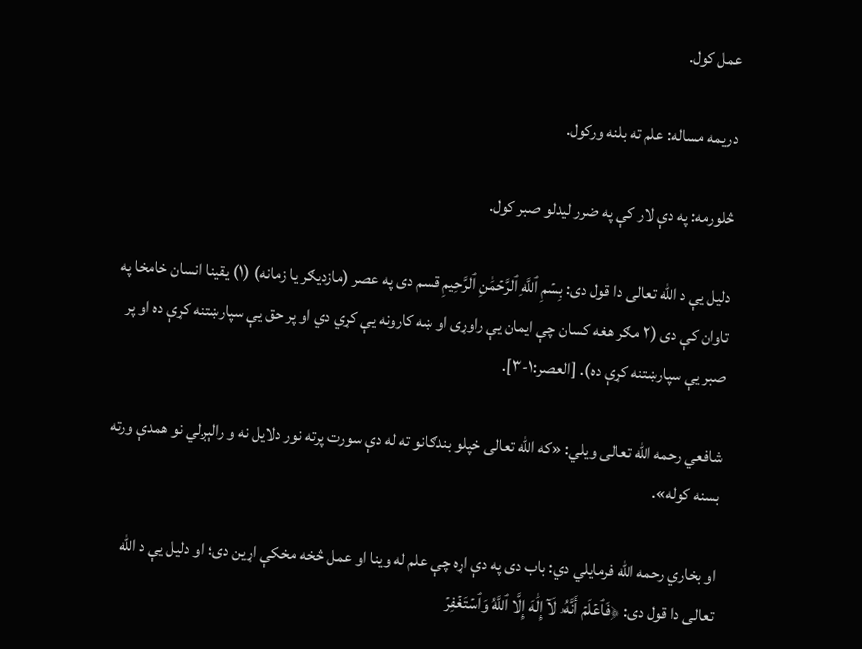عمل کول.

دریمه مساله: علم ته بلنه ورکول.

څلورمه: په دې لار کې په ضرر لیدلو صبر کول.

دلیل یې د الله تعالی دا قول دی: بِسۡمِ ٱللَّهِ ٱلرَّحۡمَٰنِ ٱلرَّحِيمِ قسم دی په عصر (مازديګر يا زمانه) (۱) یقینا انسان خامخا په تاوان کې دی (۲ مګر هغه کسان چې ايمان يې راوړی او ښه کارونه يې کړي دي او پر حق يې سپارښتنه کړې ده او پر صبر يې سپارښتنه کړې ده). [العصر:۱-۳].

شافعي رحمه الله تعالی ويلي: «که الله تعالی خپلو بندګانو ته له دې سورت پرته نور دلايل نه و رالېږلي نو همدې ورته بسنه کوله».

او بخاري رحمه الله فرمایلي دي: باب دی په دې اړه چې علم له وینا او عمل څخه مخکې اړین دی؛ او دليل يې د الله تعالی دا قول دی: ﴿فَٱعۡلَمۡ أَنَّهُۥ لَآ إِلَٰهَ إِلَّا ٱللَّهُ وَٱسۡتَغۡفِرۡ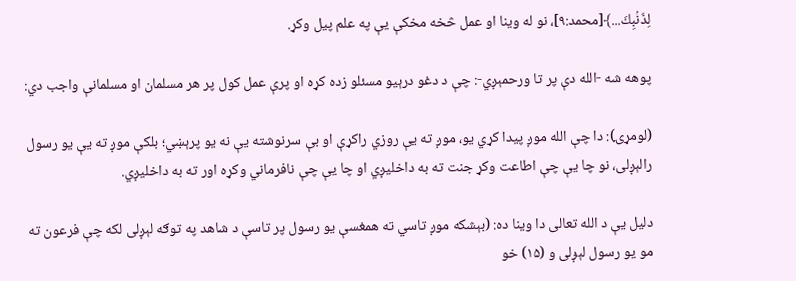لِذَنۢبِكَ...﴾[محمد:۹]، نو له وینا او عمل څخه مخکې یې په علم پيل وکړ.

پوهه شه -الله دې پر تا ورحمېږي-: چې د دغو درېیو مسئلو زده کړه او پرې عمل کول پر هر مسلمان او مسلمانې واجب دي:

(لومړۍ): دا چې الله موږ پیدا کړي یو، موږ ته يې روزي راکړې او بې سرنوشته يې نه یو پرېښي؛ بلکې موږ ته يې يو رسول رالېږلی، نو چا يې چې اطاعت وکړ جنت ته به داخلیږي او چا يې چې نافرماني وکړه اور ته به داخلیږي.

دلیل یې د الله تعالی دا وینا ده: (بېشكه موږ تاسي ته همغسې يو رسول پر تاسې د شاهد په توګه لېږلى لكه چې فرعون ته مو يو رسول لېږلى و (۱۵) خو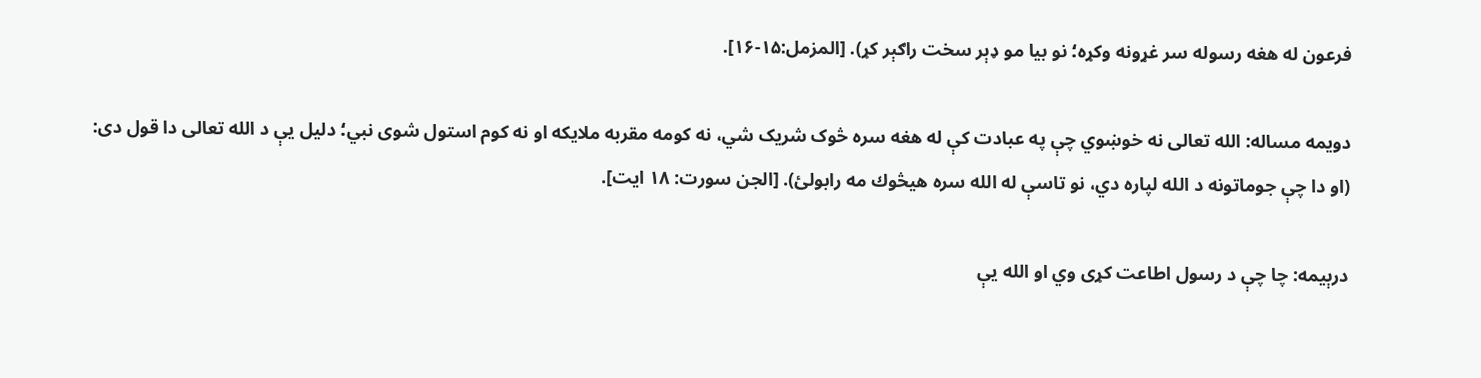فرعون له هغه رسوله سر غړونه وکړه؛ نو بيا مو ډېر سخت راګېر كړ). [المزمل:۱۵-۱۶].

دویمه مساله: الله تعالی نه خوښوي چې په عبادت کې له هغه سره څوک شریک شي، نه کومه مقربه ملایکه او نه کوم استول شوی نبي؛ دلیل یې د الله تعالی دا قول دی: (او دا چې جوماتونه د الله لپاره دي، نو تاسې له الله سره هيڅوك مه رابولئ). [الجن سورت: ۱۸ ايت].

درېیمه: چا چې د رسول اطاعت کړی وي او الله یې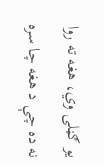یو ګڼلی وي، هغه ته روا نه ده چې د هغه چا سره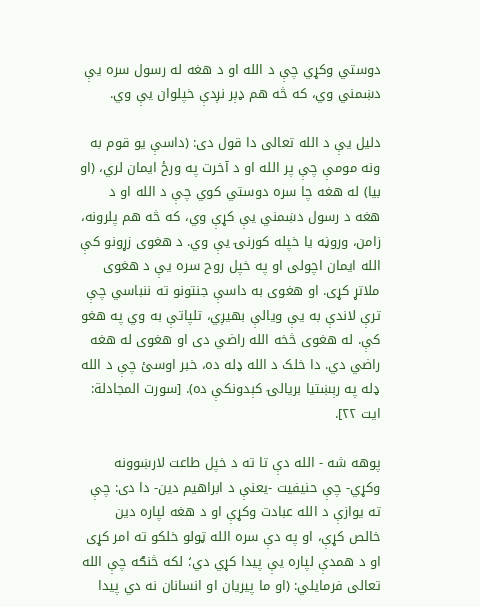دوستي وکړي چې د الله او د هغه له رسول سره یې دښمني وي، که څه هم ډېر نږدې خپلوان يې وي.

دلیل یې د الله تعالی دا قول دی: (داسې يو قوم به ونه مومې چې پر الله او د آخرت په ورځ ايمان لري، (او بيا) له هغه چا سره دوستي كوي چې د الله او د هغه د رسول دښمني يې كړې وي، كه څه هم پلرونه، زامن، وروڼه يا خپله كورنۍ يې وي. د هغوى زړونو كې الله ايمان اچولى او په خپل روح سره يې د هغوى ملاتړ كړى. او هغوى به داسې جنتونو ته ننباسي چې ترې لاندې به يې ويالې بهیږي، تلپاتې به وي په هغو كې. له هغوى څخه الله راضي دى او هغوى له هغه راضي دي. دا خلک د الله ډله ده، خبر اوسئ چې د الله ډله په رېښتیا بريالۍ كېدونكې ده). [سورت المجادلة: ایت ۲۲].

پوهه شه - الله دې تا ته د خپل طاعت لارښوونه وکړي- چې حنیفیت -یعنې د ابراهیم دین- دا دی: چې ته یوازې د الله عبادت وکړې او د هغه لپاره دین خالص کړې، او په دې سره الله ټولو خلکو ته امر کړی او د همدې لپاره یې پيدا کړي دي؛ لکه څنګه چې الله تعالی فرمایلي: (او ما پيريان او انسانان نه دي پيدا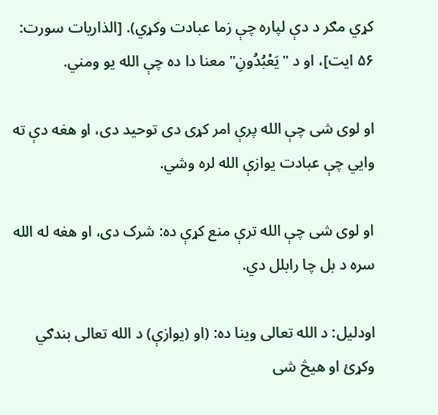كړي مګر د دې لپاره چې زما عبادت وکړي). [الذاريات سورت: ۵۶ ايت]، او د "يَعْبُدُونِ" معنا دا ده چې الله يو ومني.

او لوی شی چې الله پرې امر کړی دی توحيد دی، او هغه دې ته وايي چې عبادت يوازې الله لره وشي.

او لوی شی چې الله ترې منع کړې ده: شرک دی، او هغه له الله سره د بل چا رابلل دي.

اودلیل: د الله تعالی وینا ده: (او (يوازې) د الله تعالی بندګي وکړئ او هيڅ شى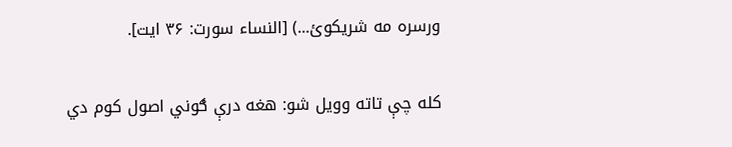ورسره مه شريكوئ...) [النساء سورت: ۳۶ ايت].

کله چې تاته وویل شو: هغه درې ګوني اصول کوم دي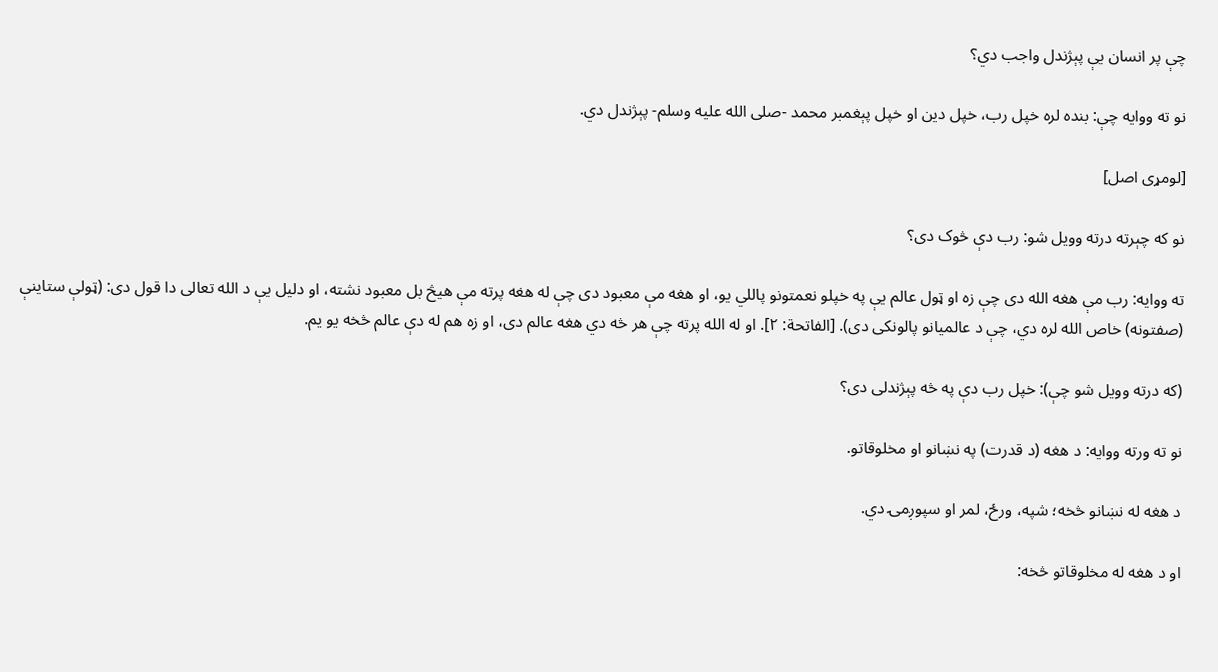چې پر انسان یې پېژندل واجب دي؟

نو ته ووایه چې: بنده لره خپل رب، خپل دين او خپل پېغمبر محمد -صلی الله عليه وسلم- پېژندل دي.

[لومړی اصل]

نو که چېرته درته وویل شو: رب دې څوک دی؟

ته ووايه: رب مې هغه الله دی چې زه او ټول عالم يې په خپلو نعمتونو پاللي يو، او هغه مې معبود دی چې له هغه پرته مې هيڅ بل معبود نشته، او دليل يې د الله تعالی دا قول دی: (ټولې ستاینې (صفتونه) خاص الله لره دي، چې د عالمیانو پالونکی دی). [الفاتحة: ۲]. او له الله پرته چې هر څه دي هغه عالم دی، او زه هم له دې عالم څخه يو يم.

(که درته وويل شو چې): خپل رب دې په څه پېژندلی دی؟

نو ته ورته ووایه: د هغه (د قدرت) په نښانو او مخلوقاتو.

د هغه له نښانو څخه؛ شپه، ورځ، لمر او سپوږمۍ دي.

او د هغه له مخلوقاتو څخه: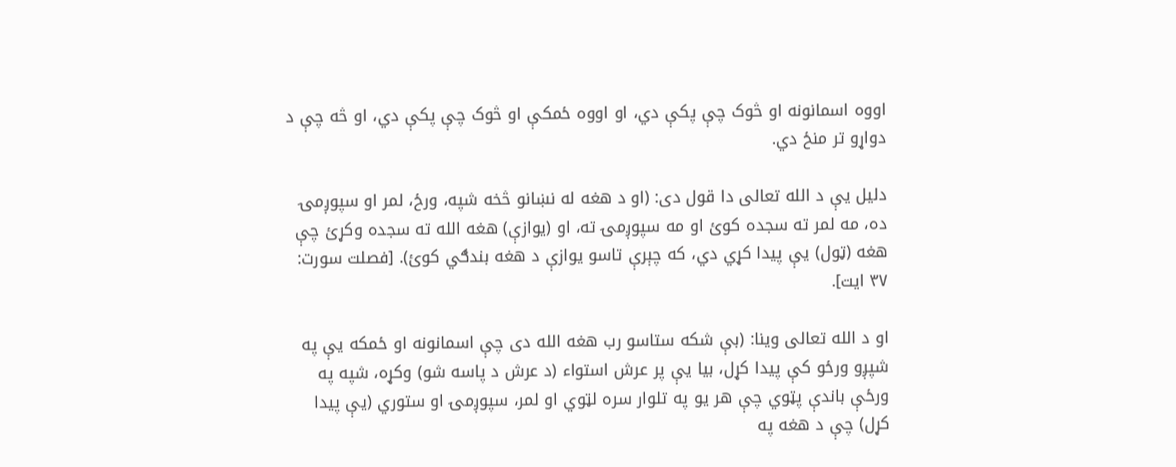اووه اسمانونه او څوک چې پکې دي، او اووه ځمکې او څوک چې پکې دي، او څه چې د دواړو تر منځ دي.

دلیل یې د الله تعالی دا قول دی: (او د هغه له نښانو څخه شپه، ورځ، لمر او سپوږمۍ ده، مه لمر ته سجده كوئ او مه سپوږمۍ ته، او (يوازې) هغه الله ته سجده وكړئ چې هغه (ټول) يې پيدا كړي دي، كه چېرې تاسو يوازې د هغه بندګي کوئ). [فصلت سورت: ۳۷ ايت].

او د الله تعالی وينا: (بې شكه ستاسو رب هغه الله دى چې اسمانونه او ځمكه يې په شپږو ورځو كې پيدا كړل، بيا يې پر عرش استواء (د عرش د پاسه شو) وكړه، شپه په ورځې باندې پټوي چې هر يو په تلوار سره لټوي او لمر، سپوږمۍ او ستوري (يې پيدا كړل) چې د هغه په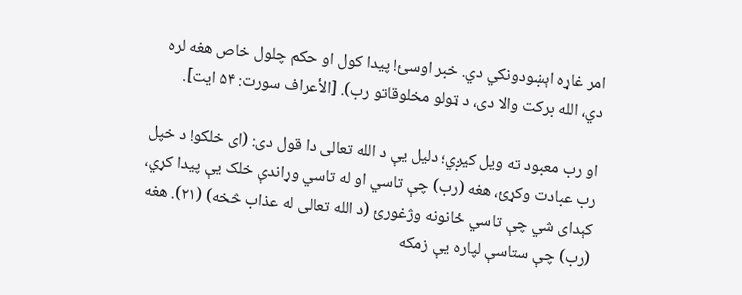امر غاړه اېښودونكي دي. خبر اوسئ! پيدا كول او حكم چلول خاص هغه لره دي، الله بركت والا دى، د ټولو مخلوقاتو رب). [الأعراف سورت: ۵۴ ايت].

او رب معبود ته ويل کيږي؛ دليل يې د الله تعالی دا قول دی: (ای خلکو! د خپل رب عبادت وکړئ، هغه (رب) چې تاسي او له تاسي وړاندې خلک یې پيدا کړي، کېدای شي چې تاسي ځانونه وژغورئ (د الله تعالی له عذاب څخه) (۲۱). هغه (رب) چې ستاسې لپاره یې زمکه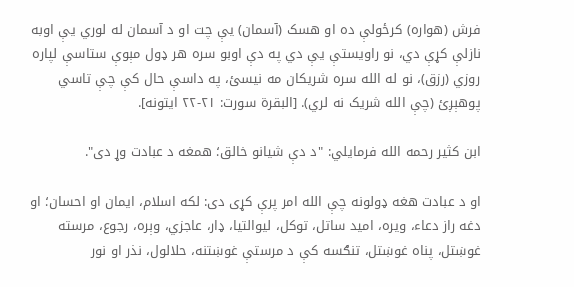فرش (هواره) کرځولې ده او هسک (آسمان) یې چت او د آسمان له لوري یې اوبه نازلې کړې دي، نو راویستې یې دي په دې اوبو سره هر ډول مېوې ستاسې لپاره روزي (رزق)، نو له الله سره شریکان مه نیسئ، په داسې حال کې چې تاسي پوهېږئ (چې الله شریک نه لري). [البقرة سورت: ۲۱-۲۲ ایتونه].

ابن کثیر رحمه الله فرمایلي: "د دې شیانو خالق؛ همغه د عبادت وړ دی".

او د عبادت هغه ډولونه چې الله امر پرې کړی دی: لکه اسلام، ايمان او احسان؛ او دغه راز دعاء، ویره، امید ساتل، توکل، لیوالتیا، ډار، عاجزي، وېره، رجوع، مرسته غوښتل، پناه غوښتل، تنګسه کې د مرستې غوښتنه، حلالول، نذر او نور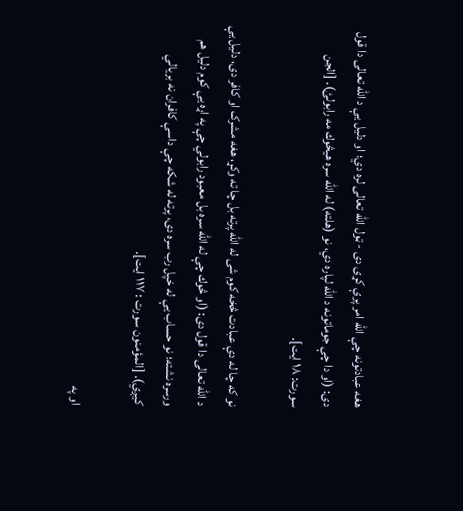هغه عبادتونه چې الله امر پرې کړی دی - ټول الله تعالی لره دي؛ او دليل يې د الله تعالی دا قول دی: (او دا چې جوماتونه د الله لپاره دي، نو (هلته) له الله سره هيڅوك مه رابولئ). [الجن سورت: ۱۸ ايت].

نو که چا له دې عبادت څخه کوم شی له الله پرته بل چا ته وکړ، هغه مشرک او کافر دی، دليل يې د الله تعالی دا قول دی: (او څوك چې له الله سره بل معبود رابولي چې په اړه يې كوم دليل هم ورسره نشته؛ نو حساب يې له خپل رب سره دى، پرته له شکه چې داسې كافران نه بريالي کيږي). [المؤمنون سورت : ۱۱۷ ایت].

او په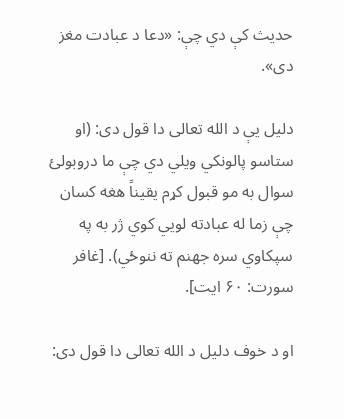حدیث کې دي چې: «دعا د عبادت مغز دی».

دلیل یې د الله تعالی دا قول دی: (او ستاسو پالونکي ويلي دي چې ما دروبولئ سوال به مو قبول كړم يقيناً هغه كسان چې زما له عبادته لويي كوي ژر به په سپكاوي سره جهنم ته ننوځي). [غافر سورت: ۶۰ ایت].

او د خوف دليل د الله تعالی دا قول دی: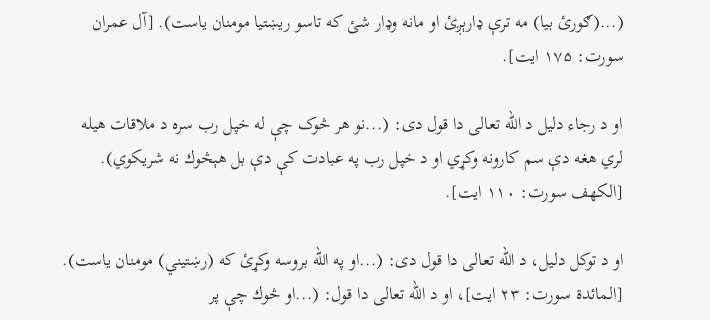(...(ګورئ بيا) مه ترې ډارېږئ او مانه وډار شئ كه تاسو ریښتيا مومنان ياست). [آل عمران سورت: ۱۷۵ ايت].

او د رجاء دليل د الله تعالی دا قول دی: (...نو هر څوک چې له خپل رب سره د ملاقات هيله لري هغه دې سم كارونه وكړي او د خپل رب په عبادت كې دې بل هېڅوك نه شريكوي). [الكهف سورت: ۱۱۰ ايت].

او د توکل دليل، د الله تعالی دا قول دی: (...او په الله بروسه وكړئ كه (رښتيني) مومنان ياست). [المائدة سورت: ۲۳ ايت]، او د الله تعالی دا قول: (...او څوك چې پر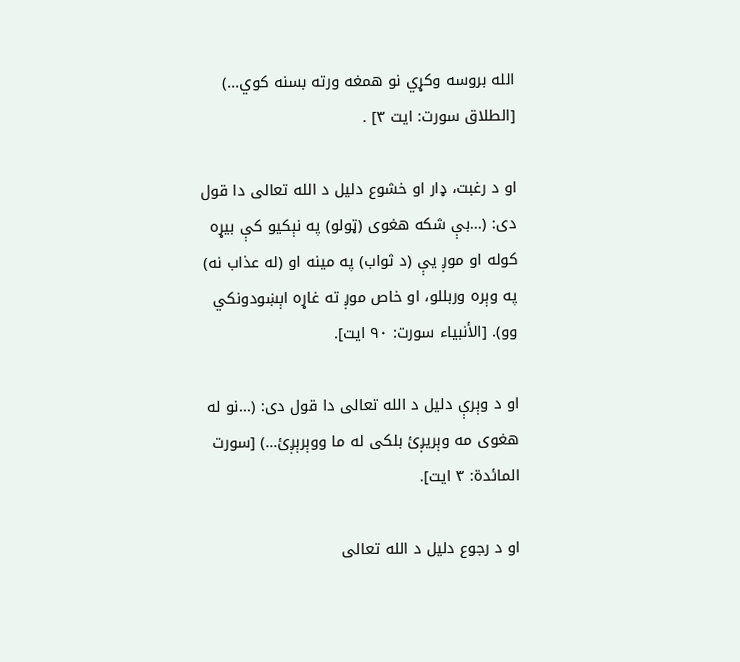الله بروسه وكړي نو همغه ورته بسنه کوي...) [الطلاق سورت: ایت ۳] .

او د رغبت، ډار او خشوع دليل د الله تعالی دا قول دی: (...بې شكه هغوى (ټولو) په نېكيو كې بيړه كوله او موږ يې (د ثواب) په مينه او (له عذاب نه) په وېره وربللو، او خاص موږ ته غاړه اېښودونكي وو). [الأنبياء سورت: ۹۰ ايت].

او د وېرې دلیل د الله تعالی دا قول دی: (...نو له هغوى مه وېريږئ بلكى له ما ووېرېږئ...) [سورت المائدة: ۳ ایت].

او د رجوع دليل د الله تعالی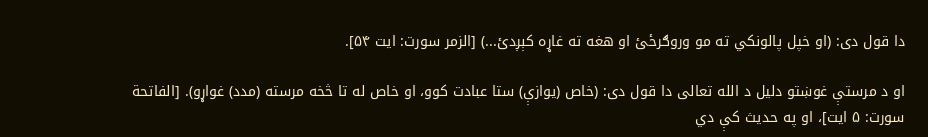دا قول دی: (او خپل پالونکي ته مو وروګرځئ او هغه ته غاړه كېږدئ...) [الزمر سورت: ایت ۵۴].

او د مرستې غوښتو دليل د الله تعالی دا قول دی: (خاص (یوازې) ستا عبادت کوو، او خاص له تا څخه مرسته (مدد) غواړو). [الفاتحة سورت: ۵ ايت]، او په حدیث کې دي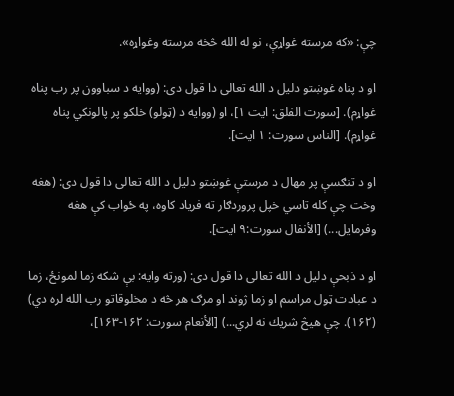چې: «که مرسته غواړې، نو له الله څخه مرسته وغواړه».

او د پناه غوښتو دليل د الله تعالی دا قول دی: (ووايه د سباوون پر رب پناه غواړم). [سورت الفلق: ایت ۱]، او (ووايه د (ټولو) خلکو پر پالونکي پناه غواړم). [الناس سورت: ۱ ايت].

او د تنګسې پر مهال د مرستې غوښتو دليل د الله تعالی دا قول دی: (هغه وخت چې كله تاسي خپل پروردګار ته فرياد كاوه، په ځواب كې هغه وفرمايل...) [الأنفال سورت:۹ ايت].

او د ذبحې دليل د الله تعالی دا قول دی: (ورته وايه: بې شكه زما لمونځ، زما د عبادت ټول مراسم او زما ژوند او مرګ هر څه د مخلوقاتو رب الله لره دي) (۱۶۲). چې هيڅ شريك نه لري...) [الأنعام سورت: ۱۶۲-۱۶۳]،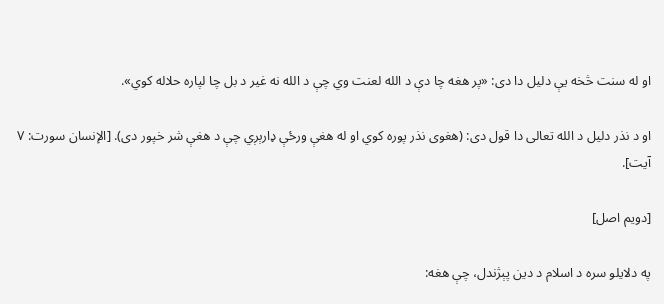او له سنت څخه یې دلیل دا دی: «پر هغه چا دې د الله لعنت وي چې د الله نه غير د بل چا لپاره حلاله کوي».

او د نذر دليل د الله تعالی دا قول دی: (هغوی نذر پوره كوي او له هغې ورځې ډارېږي چې د هغې شر خپور دى). [الإنسان سورت: ۷ آيت].

[دويم اصل]

په دلایلو سره د اسلام د دین پېژندل، چې هغه: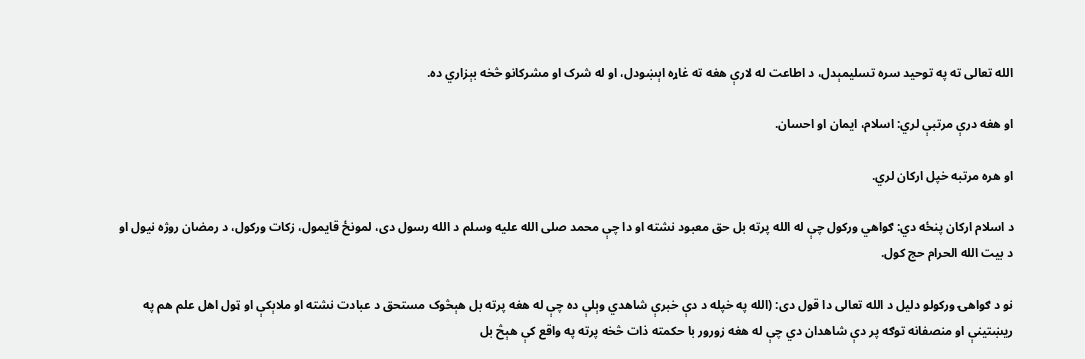الله تعالی ته په توحید سره تسلیمېدل، د اطاعت له لارې هغه ته غاړه اېښودل، او له شرک او مشرکانو څخه بېزاري ده.

او هغه درې مرتبې لري: اسلام، ايمان او احسان.

او هره مرتبه خپل ارکان لري.

د اسلام ارکان پنځه دي: ګواهي ورکول چې له الله پرته بل حق معبود نشته او دا چې محمد صلی الله علیه وسلم د الله رسول دی، لمونځ قايمول، زکات ورکول، د رمضان روژه نيول او د بیت الله الحرام حج کول.

نو د ګواهۍ ورکولو دليل د الله تعالی دا قول دی: (الله په خپله د دې خبرې شاهدي وېلې ده چې له هغه پرته بل هېڅوک مستحق د عبادت نشته او ملاېکې او ټول اهل علم هم په ريښتينې او منصفانه توګه پر دې شاهدان دي چې له هغه زورور با حكمته ذات څخه پرته په واقع كې هېڅ بل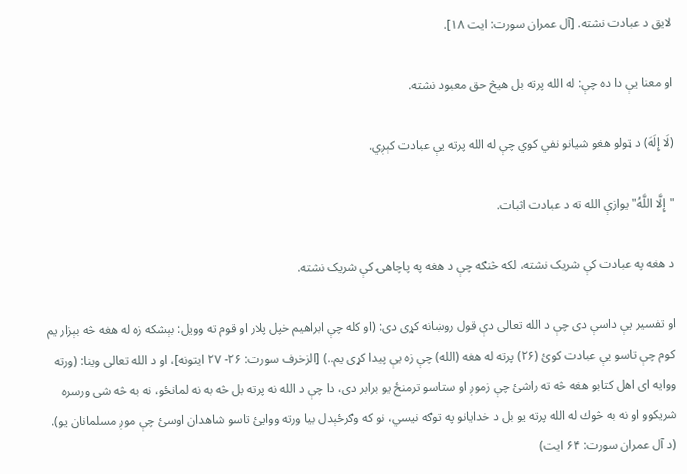لایق د عبادت نشته. [آل عمران سورت: ایت ۱۸].

او معنا يې دا ده چې: له الله پرته بل هيڅ حق معبود نشته.

(لَا إِلَهَ) د ټولو هغو شيانو نفي کوي چې له الله پرته يې عبادت کېږي.

"إِلَّا اللَّهُ" یوازې الله ته د عبادت اثبات.

د هغه په عبادت کې شريک نشته، لکه څنګه چې د هغه په پاچاهۍ کې شريک نشته.

او تفسير يې داسې دی چې د الله تعالی دې قول روښانه کړی دی: (او كله چې ابراهيم خپل پلار او قوم ته وويل: بېشكه زه له هغه څه بېزار يم كوم چې تاسو يې عبادت کوئ (۲۶) پرته له هغه (الله) چې زه يې پيدا كړى يم..) [الزخرف سورت: ۲۶- ۲۷ ايتونه]، او د الله تعالی وينا: (ورته ووايه اى اهل كتابو هغه څه ته راشئ چې زموږ او ستاسو ترمنځ يو برابر دى، دا چې د الله نه پرته بل څه به نه لمانځو، نه به څه شى ورسره شريكوو او نه به څوك له الله پرته يو بل د خدايانو په توګه نيسي، نو كه وګرځېدل بيا ورته ووايئ تاسو شاهدان اوسئ چې موږ مسلمانان يو). (د آل عمران سورت: ۶۴ ايت)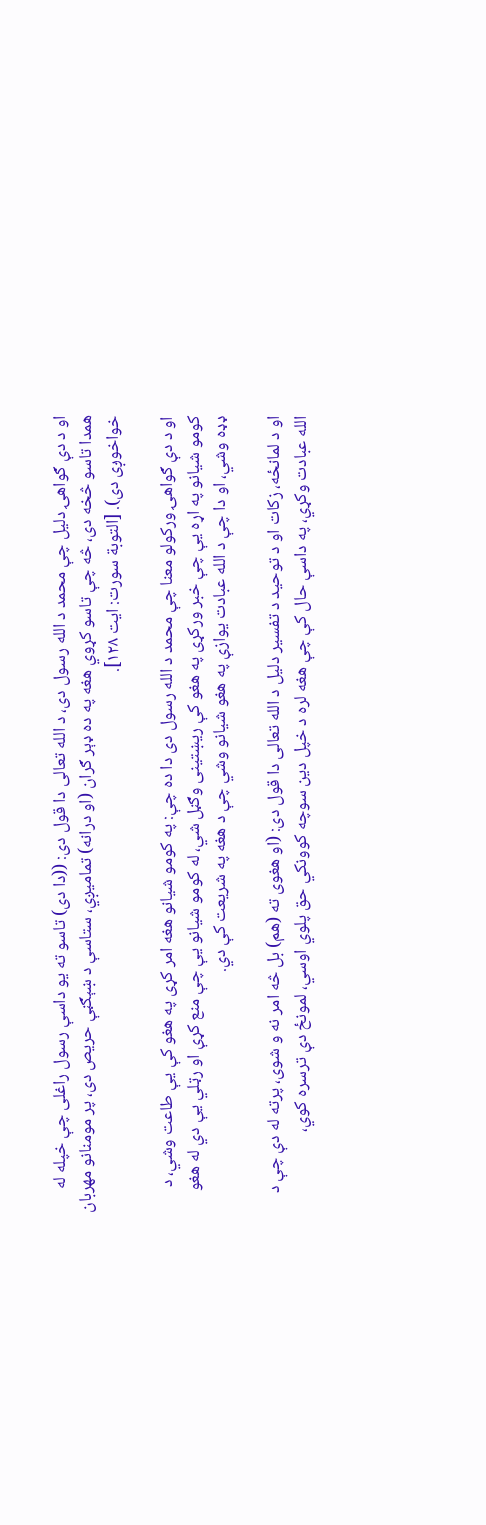او د دې ګواهۍ دليل چې محمد د الله رسول دی، د الله تعالی دا قول دی: ((دا دى) تاسو ته يو داسې رسول راغلى چې خپله له همدا تاسو څخه دى، څه چې تاسو كړوي هغه په ده ډېر ګران (او درانه) تماميږي، ستاسې د ښېګڼې حريص دى، پر مومنانو مهربان خواخوږى دى). [التوبة سورت: ایت ۱۲۸].

او د دې ګواهۍ ورکولو معنا چې محمد د الله رسول دی دا ده چې: په کومو شيانو هغه امر کړی په هغو کې يې طاعت وشي، د کومو شيانو په اړه یې چې خبر ورکړی په هغو کې ریښتینی وګڼل شي، له کومو شيانو يې چې منع کړې او رټلي يې دي له هغو ډډه وشي، او دا چې د الله عبادت يوازې په هغو شيانو وشي چې د هغه په شريعت کې دي.

او د لمانځه، زکات او د توحيد د تفسير دليل د الله تعالی دا قول دی: (او هغوی ته (هم) بل څه امر نه و شوی، پرته له دې چې د الله عبادت وکړي، په داسې حال کې چې هغه لره د خپل دين سوچه کوونکي حق پلوي اوسي، لمونځ دې ترسره کوي،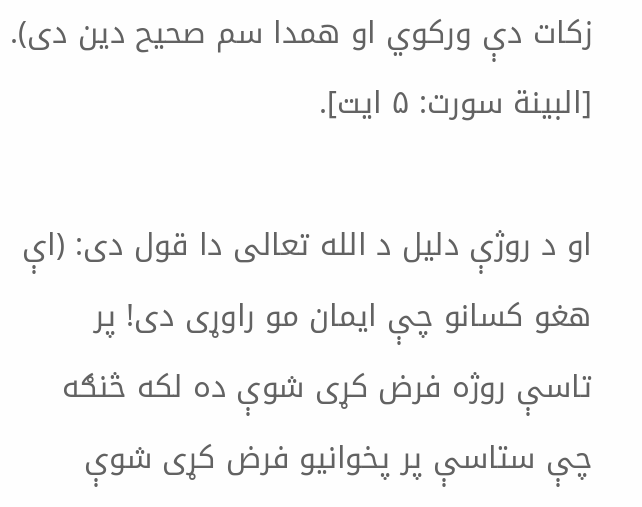زکات دې ورکوي او همدا سم صحیح دين دی). [البينة سورت: ۵ ايت].

او د روژې دليل د الله تعالی دا قول دی: (اې هغو کسانو چې ایمان مو راوړی دی! پر تاسې روژه فرض کړی شوې ده لکه څنګه چې ستاسې پر پخوانیو فرض کړی شوې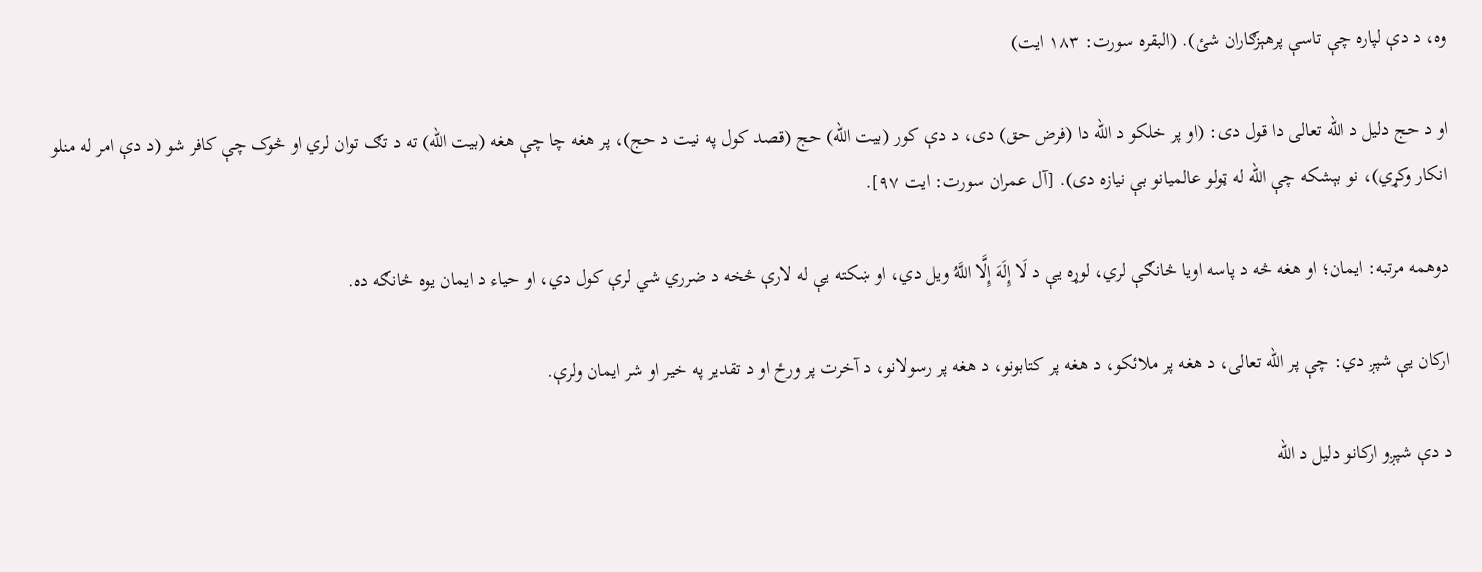وه، د دې لپاره چې تاسې پرهېزګاران شئ). (البقره سورت: ۱۸۳ ايت)

او د حج دليل د الله تعالی دا قول دی: (او پر خلکو د الله دا (فرض حق) دی، د دې کور (بیت الله) حج (قصد کول په نیت د حج)، پر هغه چا چې هغه (بیت الله) ته د تګ توان لري او څوک چې کافر شو (د دې امر له منلو انکار وکړي)، نو بېشکه چې الله له ټولو عالمیانو بې نیازه دی). [آل عمران سورت: ایت ۹۷].

دوهمه مرتبه: ايمان؛ او هغه څه د پاسه اویا څانګې لري، لوړه يې د لَا إِلَهَ إِلَّا اللَّهُ ويل دي، او ښکته يې له لارې څخه د ضرري شي لرې کول دي، او حياء د ايمان يوه څانګه ده.

ارکان يې شپږ دي: چې پر الله تعالی، د هغه پر ملائکو، د هغه پر کتابونو، د هغه پر رسولانو، د آخرت پر ورځ او د تقدیر په خیر او شر ایمان ولرې.

د دې شپږو ارکانو دليل د الله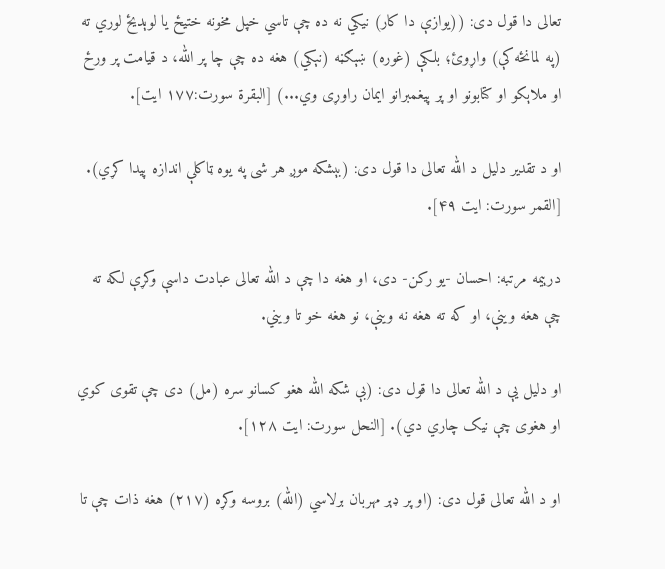تعالی دا قول دی: ((یوازې دا کار) نيكي نه ده چې تاسي خپل مخونه ختيځ یا لوېدیځ لوري ته (په لمانځه کې) واړوئ؛ بلكې (غوره) ښېګڼه (نېکي) هغه ده چې چا پر الله، د قیامت پر ورځ او ملاېکو او کتابونو او پر پیغمبرانو ایمان راوړی وي...) [البقرة سورت:۱۷۷ ايت].

او د تقدير دليل د الله تعالی دا قول دی: (بېشكه موږ هر شى په يوه ټاكلې اندازه پيدا كړي). [القمر سورت: ایت ۴۹].

درېيمه مرتبه: احسان -يو رکن- دی، او هغه دا چې د الله تعالی عبادت داسې وکړې لکه ته چې هغه وینې، او که ته هغه نه وینې، نو هغه خو تا ویني.

او دلیل یې د الله تعالی دا قول دی: (بې شكه الله هغو كسانو سره (مل) دى چې تقوى كوي او هغوى چې نيک چاري دي). [النحل سورت: ایت ۱۲۸].

او د الله تعالی قول دی: (او پر ډېر مهربان برلاسي (الله) بروسه وكړه (۲۱۷) هغه ذات چې تا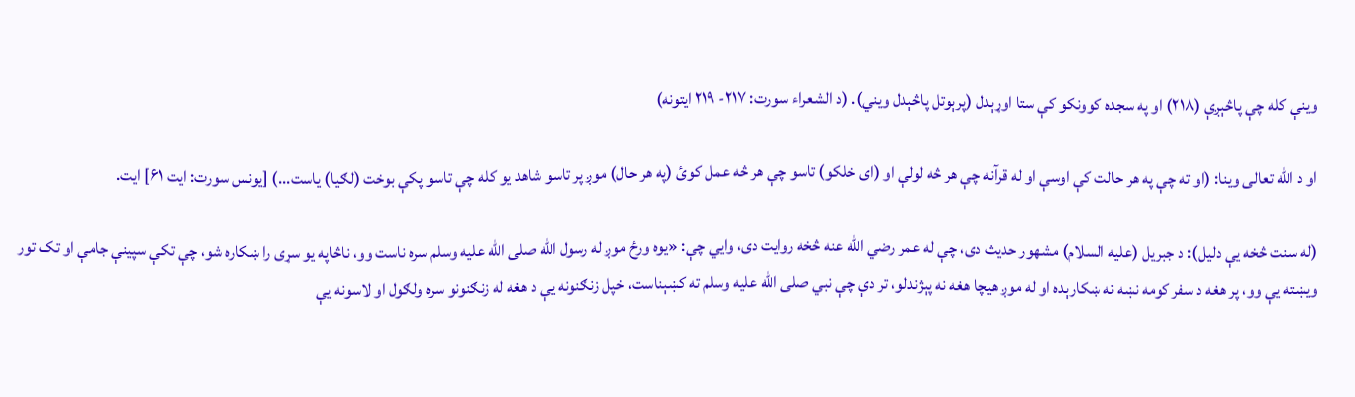وينې كله چې پاڅېږې (۲۱۸) او په سجده كوونكو كې ستا اوړېدل (پرېوتل پاڅېدل ويني). (د الشعراء سورت: ۲۱۷- ۲۱۹ ايتونه)

او د الله تعالی وينا: (او ته چې په هر حالت كې اوسې او له قرآنه چې هر څه لولې او (ای خلكو) تاسو چې هر څه عمل كوئ (په هر حال) موږ پر تاسو شاهد يو كله چې تاسو پكې بوخت (لګيا) ياست...) [يونس سورت: ایت ۶۱] ايت.

(له سنت څخه يې دليل): د جبريل (علیه السلام) مشهور حديث دی، چې له عمر رضي الله عنه څخه روايت دی، وايي چې: «يوه ورځ موږ له رسول الله صلی الله عليه وسلم سره ناست وو، ناڅاپه يو سړی را ښکاره شو، چې تکې سپينې جامې او تک تور ويښته يې وو، پر هغه د سفر کومه نښه نه ښکارېده او له موږ هيچا هغه نه پېژندلو، تر دې چې نبي صلی الله عليه وسلم ته کښېناست، خپل زنګنونه يې د هغه له زنګنونو سره ولګول او لاسونه يې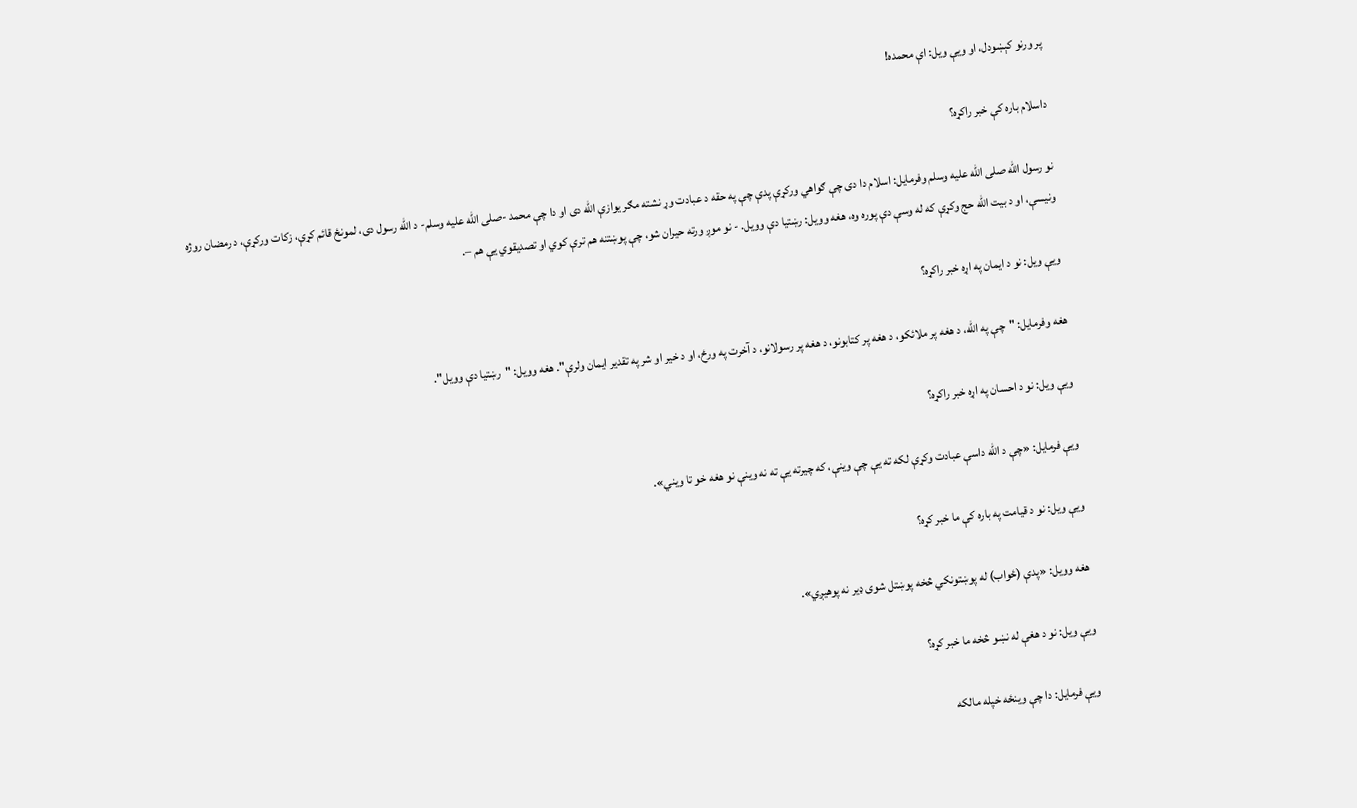پر ورنو کېښودل، او ويې ويل: اې محمده!

داسلام باره کې خبر راکړه؟

نو رسول الله صلى الله عليه وسلم وفرمایل: اسلام دا دی چې ګواهي ورکړې پدې چې په حقه د عبادت وړ نشته مګر یوازې الله دی او دا چې محمد -صلی الله علیه وسلم- د الله رسول دی، لمونځ قائم کړې، زکات ورکړې، د رمضان روژه ونیسې، او د بیت الله حج وکړې که له وسې دې پوره وه، هغه وویل: رښتیا دې وویل. - نو موږ ورته حيران شو، چې پوښتنه هم ترې کوي او تصديقوي يې هم –.

ویې ویل: نو د ایمان په اړه خبر راکړه؟

هغه وفرمایل: "چې په الله، د هغه پر ملائکو، د هغه پر کتابونو، د هغه پر رسولانو، د آخرت په ورځ، او د خیر او شر په تقدیر ایمان ولرې". هغه وویل: "رښتیا دې وویل".

ویې ویل: نو د احسان په اړه خبر راکړه؟

ویې فرمایل: «چې د الله داسې عبادت وکړې لکه ته یې چې وینې، که چیرته یې ته نه وینې نو هغه خو تا ویني».

ویې ویل: نو د قيامت په باره کې ما خبر کړه؟

هغه وويل: «پدې (ځواب) له پوښتونکي څخه پوښتل شوی ډیر نه پوهیږي».

ویې ویل: نو د هغې له نښو څخه ما خبر کړه؟

ویې فرمایل: دا چې وینځه خپله مالکه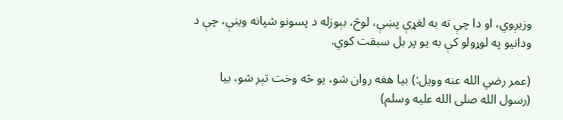وزیږوي، او دا چې ته به لغړې پښې، لوڅ، بېوزله د پسونو شپانه وینې، چې د ودانیو په لوړولو کې به یو پر بل سبقت کوي.

(عمر رضي الله عنه وويل:) بیا هغه روان شو، یو څه وخت تېر شو، بیا (رسول الله صلى الله عليه وسلم)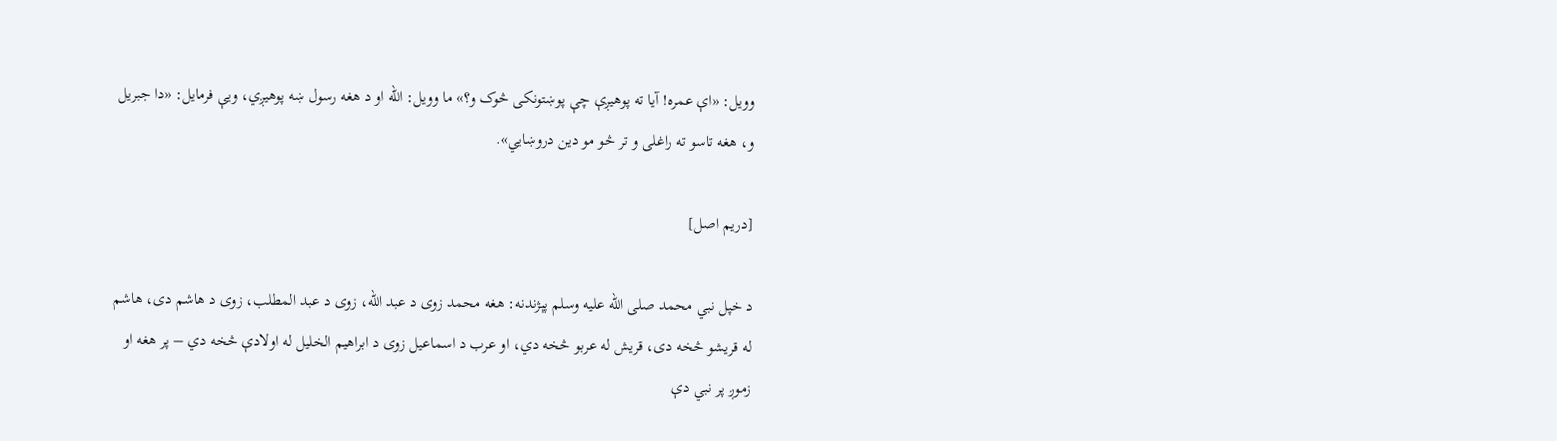وویل: «اې عمره! آیا ته پوهیږې چې پوښتونکی څوک و؟» ما وویل: الله او د هغه رسول ښه پوهیږي، ویې فرمایل: «دا جبریل و، هغه تاسو ته راغلی و تر څو مو دین دروښایي».

[دریم اصل]

د خپل نبي محمد صلى الله عليه وسلم پېژندنه: هغه محمد زوی د عبد الله، زوی د عبد المطلب، زوی د هاشم دی، هاشم له قريشو څخه دی، قريش له عربو څخه دي، او عرب د اسماعيل زوی د ابراهيم الخليل له اولادې څخه دي – پر هغه او زموږ پر نبي دې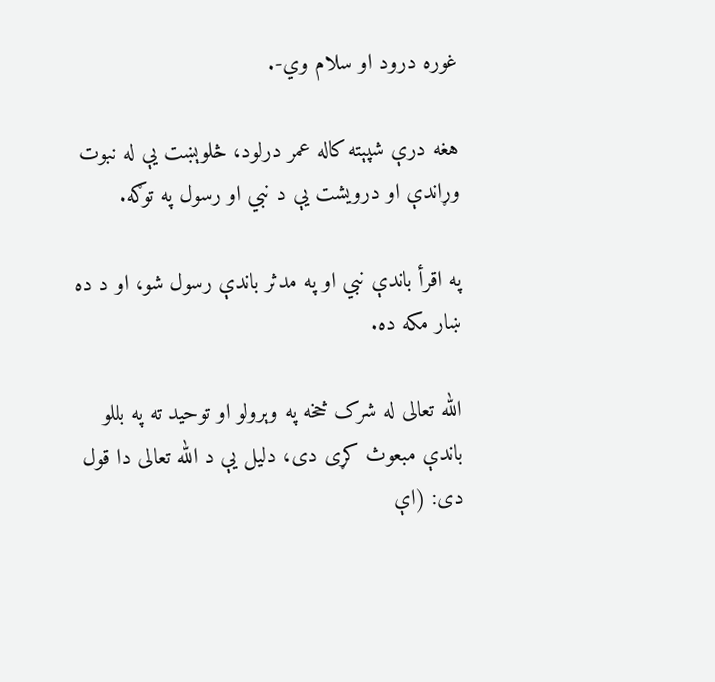غوره درود او سلام وي-.

هغه درې شپېته کاله عمر درلود، څلوېښت يې له نبوت وړاندې او درويشت يې د نبي او رسول په توګه.

په اقرأ باندې نبي او په مدثر باندې رسول شو، او د ده ښار مكه ده.

الله تعالی له شرک څخه په وېرولو او توحيد ته په بللو باندې مبعوث کړی دی، دليل يې د الله تعالی دا قول دی: (اې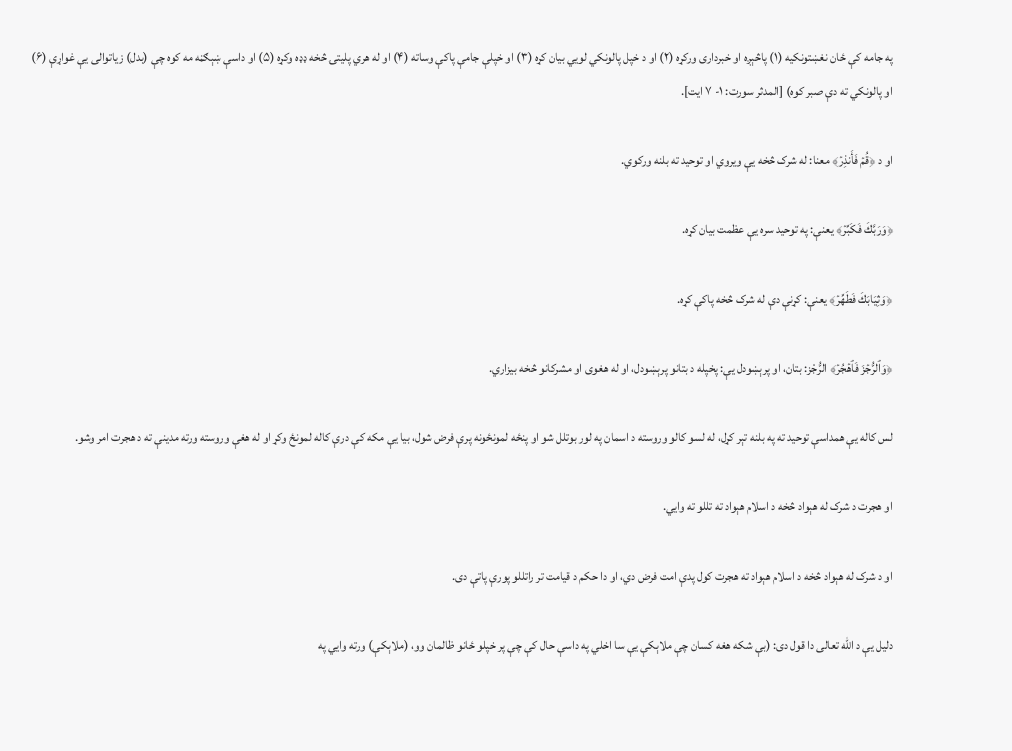په جامه كې ځان نغښتونكيه (۱) پاڅېږه او خبرداری وركړه (۲) او د خپل پالونکي لويي بيان كړه (۳) او خپلې جامې پاكې وساته (۴) او له هري پلیتۍ څخه ډډه وکړه (۵) او داسې ښېګڼه مه كوه چې (بدل) زياتوالی يې غواړې (۶) او پالونکي ته دې صبر كوه) [المدثر سورت: ۱- ۷ ايت].

او د ﴿قُمۡ فَأَنذِرۡ﴾ معنا: له شرک څخه یې ویروي او توحید ته بلنه ورکوي.

﴿وَرَبَّكَ فَكَبِّرۡ﴾ یعنې: په توحید سره یې عظمت بیان کړه.

﴿وَثِيَابَكَ فَطَهِّرۡ﴾ یعنې: کړنې دې له شرک څخه پاکې کړه.

﴿وَٱلرُّجۡزَ فَٱهۡجُرۡ﴾ الرُّجْز: بتان، او پرېښودل يې: پخپله د بتانو پرېښودل، او له هغوی او مشرکانو څخه بیزاري.

لس کاله يې همداسې توحيد ته په بلنه تېر کړل، له لسو کالو وروسته د اسمان په لور بوتلل شو او پنځه لمونځونه پرې فرض شول، بيا يې مکه کې درې کاله لمونځ وکړ او له هغې وروسته ورته مدينې ته د هجرت امر وشو.

او هجرت د شرک له هېواد څخه د اسلام هېواد ته تللو ته وايي.

او د شرک له هېواد څخه د اسلام هېواد ته هجرت کول پدې امت فرض دي، او دا حکم د قیامت تر راتللو پورې پاتې دی.

دلیل یې د الله تعالی دا قول دی: (بې شكه هغه کسان چې ملاېكې يې سا اخلي په داسې حال كې چې پر خپلو ځانو ظالمان وو، (ملاېكې) ورته وايي په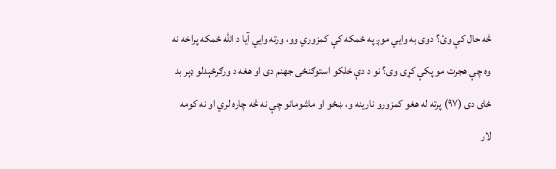څه حال كې وئ؟ دوى به وايي موږ په ځمكه كې كمزوري وو، ورته وايي آيا د الله ځمكه پراخه نه وه چې هجرت مو پكې كړى وى؟ نو د دې خلكو استوګنځى جهنم دى او هغه د ورګرځېدلو ډېر بد ځاى دى (۹۷) پرته له هغو كمزورو نارينه و، ښځو او ماشومانو چې نه څه چاره لري او نه كومه لار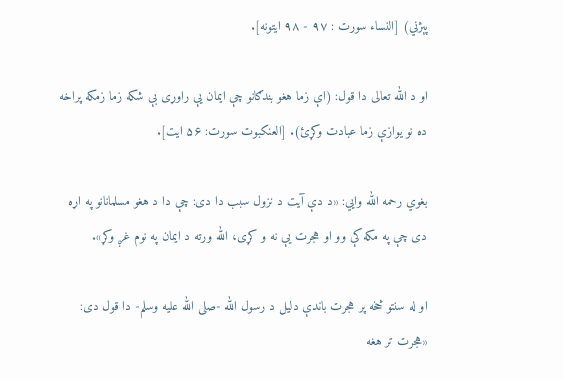پېژني) [النساء سورت : ۹۷ - ۹۸ ایتونه].

او د الله تعالی دا قول: (اې زما هغو بندګانو چې ايمان يې راوړى بې شكه زما زمكه پراخه ده نو يوازې زما عبادت وکړئ). [العنكبوت سورت: ۵۶ ايت].

بغوي رحمه الله وايي: «د دې آيت د نزول سبب دا دی: چې دا د هغو مسلمانانو په اړه دی چې په مکه کې وو او هجرت يې نه و کړی، الله ورته د ايمان په نوم غږ وکړ».

او له سنتو څخه پر هجرت باندې دليل د رسول الله -صلی الله عليه وسلم- دا قول دی: «هجرت تر هغه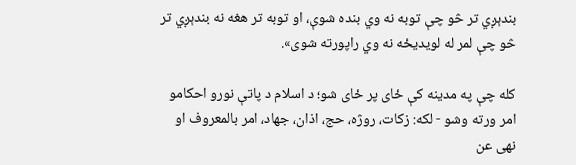بندېږي تر څو چې توبه نه وي بنده شوې، او توبه تر هغه نه بندېږي تر څو چې لمر له لويديځه نه وي راپورته شوی».

کله چې په مدینه کې ځای پر ځای شو؛ د اسلام د پاتې نورو احکامو امر ورته وشو - لکه: زکات، روژه، حج، اذان، جهاد، امر بالمعروف او نهی عن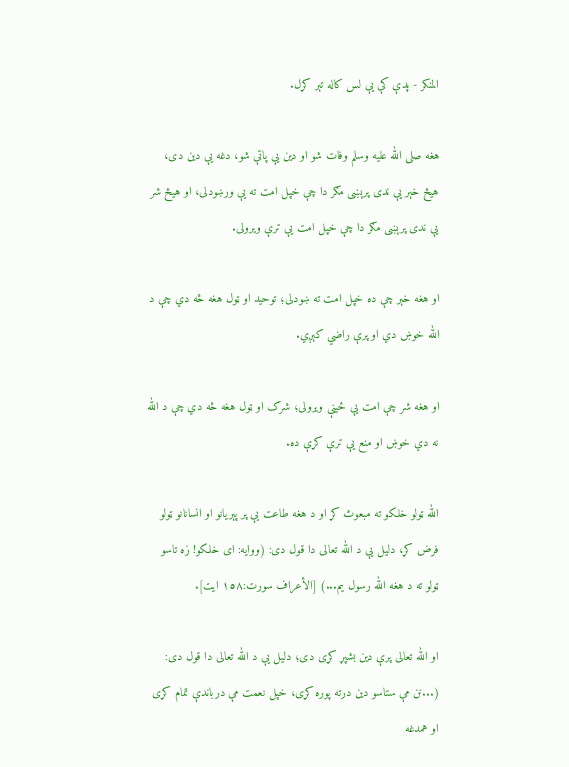المنکر - پدې کې یې لس کاله تېر کړل.

هغه صلی الله علیه وسلم وفات شو او دین یې پاتې شو، دغه يې دين دی، هیڅ خېر یې ندی پرېښی مګر دا چې خپل امت ته یې ورښودلی، او هیڅ شر یې ندی پرېښی مګر دا چې خپل امت یې ترې ویرولی.

او هغه خېر چې ده خپل امت ته ښودلی؛ توحيد او ټول هغه څه دي چې د الله خوښ دي او پرې راضي کېږي.

او هغه شر چې امت يې ځينې ویرولی؛ شرک او ټول هغه څه دي چې د الله نه دي خوښ او منع يې ترې کړې ده.

الله ټولو خلکو ته مبعوث کړ او د هغه طاعت يې پر پېريانو او انسانانو ټولو فرض کړ، دليل يې د الله تعالی دا قول دی: (ووايه: ای خلكو! زه تاسو ټولو ته د هغه الله رسول يم...) [الأعراف سورت:١٥٨ ايت].

او الله تعالی پرې دین بشپړ کړی دی؛ دلیل یې د الله تعالی دا قول دی: (...نن مې ستاسو دين درته پوره كړى، خپل نعمت مې درباندې تمام كړى او همدغه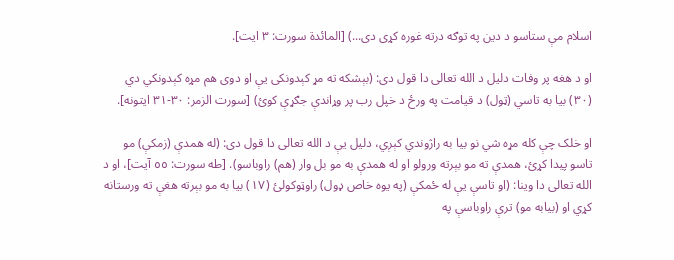اسلام مې ستاسو د دين په توګه درته غوره كړى دى...) [المائدة سورت: ٣ ايت].

او د هغه پر وفات دليل د الله تعالی دا قول دی: (بېشكه ته مړ كېدونكى يې او دوى هم مړه كېدونكي دي (٣٠) بيا به تاسي (ټول) د قيامت په ورځ د خپل رب پر وړاندې جګړې کوئ) [سورت الزمر: ۳۰-۳۱ ایتونه].

او خلک چې کله مړه شي نو بيا به راژوندي کېږي، دليل يې د الله تعالی دا قول دی: (له همدې (زمكې) مو تاسو پيدا كړئ، همدې ته مو بېرته ورولو او له همدې به مو بل وار (هم) راوباسو). [طه سورت: ٥٥ آيت]، او د الله تعالی دا وينا: (او تاسې يې له ځمكې (په يوه خاص ډول) راوټوكولئ (١٧) بيا به مو بېرته هغې ته ورستانه كړي او (بيابه مو) ترې راوباسې په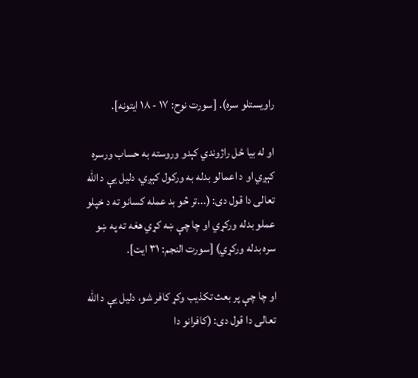راویستلو سره). [سورت نوح: ١٧ - ١٨ ایتونه].

او له بيا ځل راژوندي کېدو وروسته به حساب ورسره کېږي او د اعمالو بدله به ورکول کېږي، دليل يې د الله تعالی دا قول دی: (...تر څو بد عمله كسانو ته د خپلو عملو بدله وركړي او چا چې ښه كړي هغه ته په ښو سره بدله وركړي) [سورت النجم: ٣١ ایت].

او چا چې پر بعث تکذيب وکړ کافر شو، دليل يې د الله تعالی دا قول دی: (كافرانو دا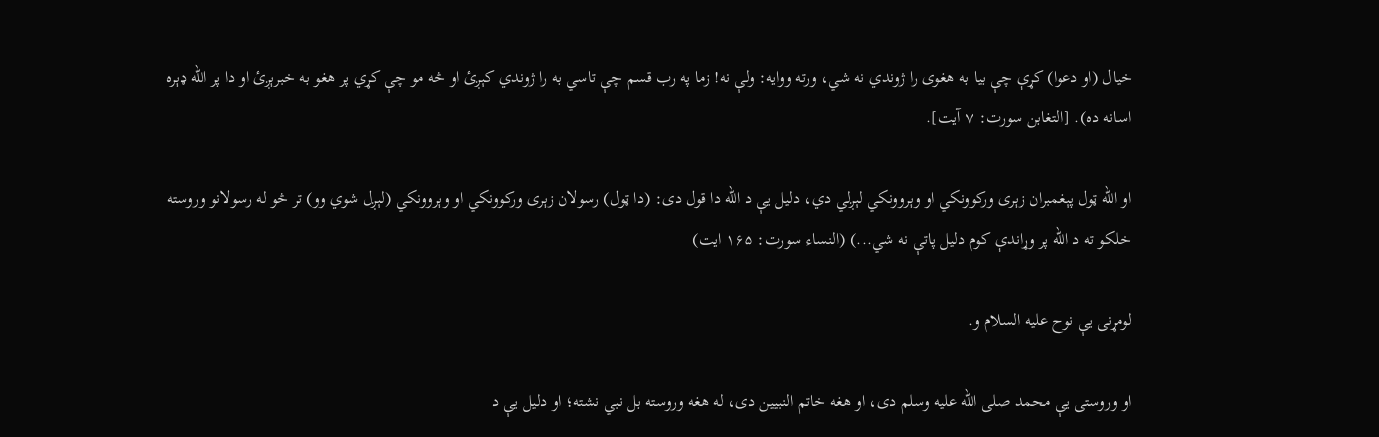خيال (او دعوا) كړې چې بيا به هغوى را ژوندي نه شي، ورته ووايه: ولې نه! زما په رب قسم چې تاسي به را ژوندي كېږئ او څه مو چې كړي پر هغو به خبرېږئ او دا پر الله ډېره اسانه ده). [التغابن سورت: ٧ آيت].

او الله ټول پېغمبران زېری ورکوونکي او وېروونکي لېږلي دي، دليل يې د الله دا قول دی: (دا ټول) رسولان زېرى وركوونكي او وېروونكي (لېږل شوي وو) تر څو له رسولانو وروسته خلكو ته د الله پر وړاندې كوم دليل پاتې نه شي...) (النساء سورت: ۱۶۵ ايت)

لومړنی یې نوح علیه السلام و.

او وروستی يې محمد صلی الله عليه وسلم دی، او هغه خاتم النبيين دی، له هغه وروسته بل نبي نشته؛ او دليل يې د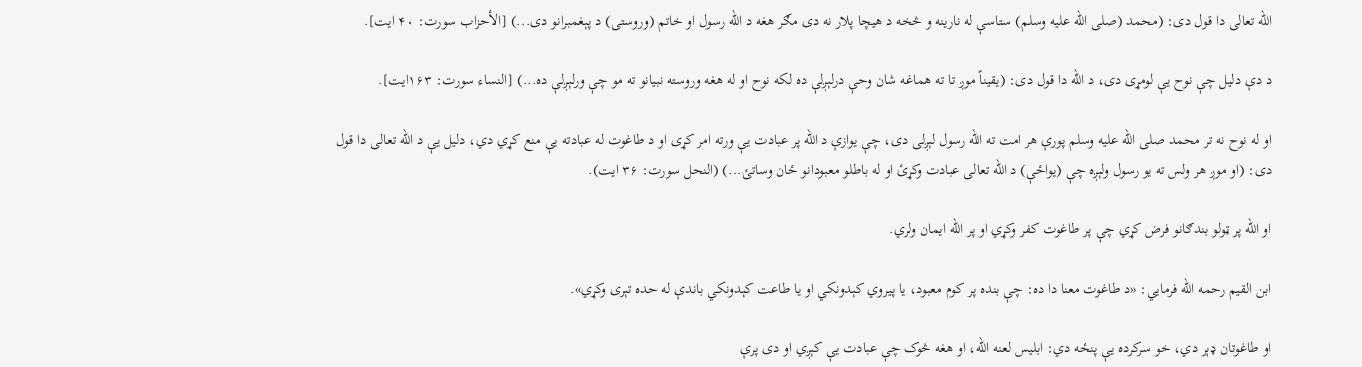الله تعالی دا قول دی: (محمد (صلى الله عليه وسلم) ستاسې له نارينه و څخه د هيچا پلار نه دى مګر هغه د الله رسول او خاتم (وروستی) د پېغمبرانو دى...) [الأحزاب سورت: ۴۰ ايت].

د دې دليل چې نوح یې لومړی دی، د الله دا قول دی: (يقيناً موږ تا ته هماغه شان وحې درلېږلې ده لكه نوح او له هغه وروسته نبيانو ته مو چې ورلېږلې ده...) [النساء سورت: ۱۶۳ایت].

او له نوح نه تر محمد صلی الله علیه وسلم پورې هر امت ته الله رسول لېږلی دی، چې يوازې د الله پر عبادت يې ورته امر کړی او د طاغوت له عبادته يې منع کړي دي، دليل يې د الله تعالی دا قول دی: (او موږ هر ولس ته يو رسول ولېږه چې (يواځې) د الله تعالی عبادت وکړئ او له باطلو معبودانو ځان وساتئ...) (النحل سورت: ۳۶ ايت).

او الله پر ټولو بندګانو فرض کړي چې پر طاغوت کفر وکړي او پر الله ايمان ولري.

ابن القیم رحمه الله فرمایي: «د طاغوت معنا دا ده: چې بنده پر کوم معبود، يا پيروي کېدونکي او يا طاعت کېدونکي باندې له حده تېری وکړي».

او طاغوتان ډېر دي، خو سرکرده يې پنځه دي: ابليس لعنه الله، او هغه څوک چې عبادت يې کېږي او دی پرې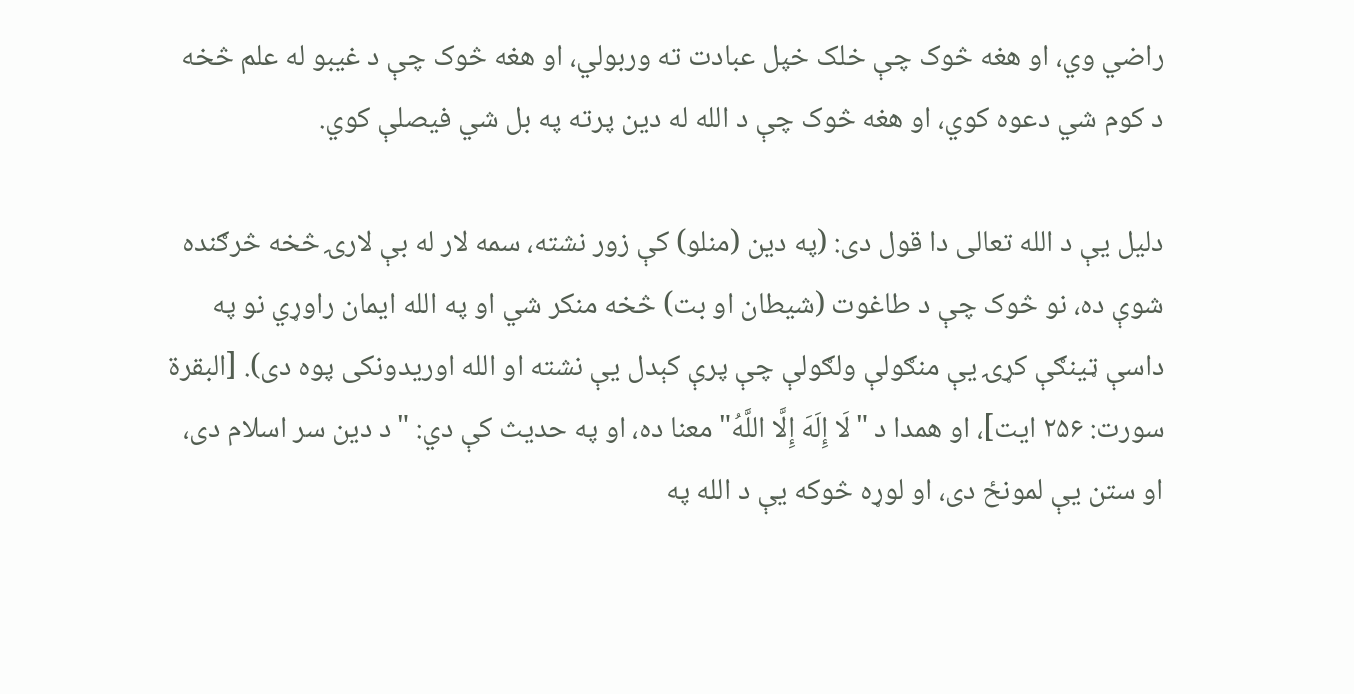راضي وي، او هغه څوک چې خلک خپل عبادت ته وربولي، او هغه څوک چې د غيبو له علم څخه د کوم شي دعوه کوي، او هغه څوک چې د الله له دين پرته په بل شي فيصلې کوي.

دلیل یې د الله تعالی دا قول دی: (په دين (منلو) كې زور نشته، سمه لار له بې لارۍ څخه څرګنده شوې ده، نو څوک چې د طاغوت (شيطان او بت) څخه منكر شي او په الله ايمان راوړي نو په داسې ټينګې كړۍ يې منګولې ولګولې چې پرې کېدل يې نشته او الله اوريدونكى پوه دى). [البقرة سورت: ۲۵۶ ايت]، او همدا د "لَا إِلَهَ إِلَّا اللَّهُ" معنا ده، او په حدیث کې دي: "د دين سر اسلام دی، او ستن يې لمونځ دی، او لوړه څوکه يې د الله په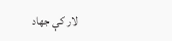لار کې جهاد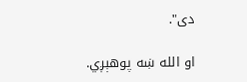دی".

او الله ښه پوهېږي.